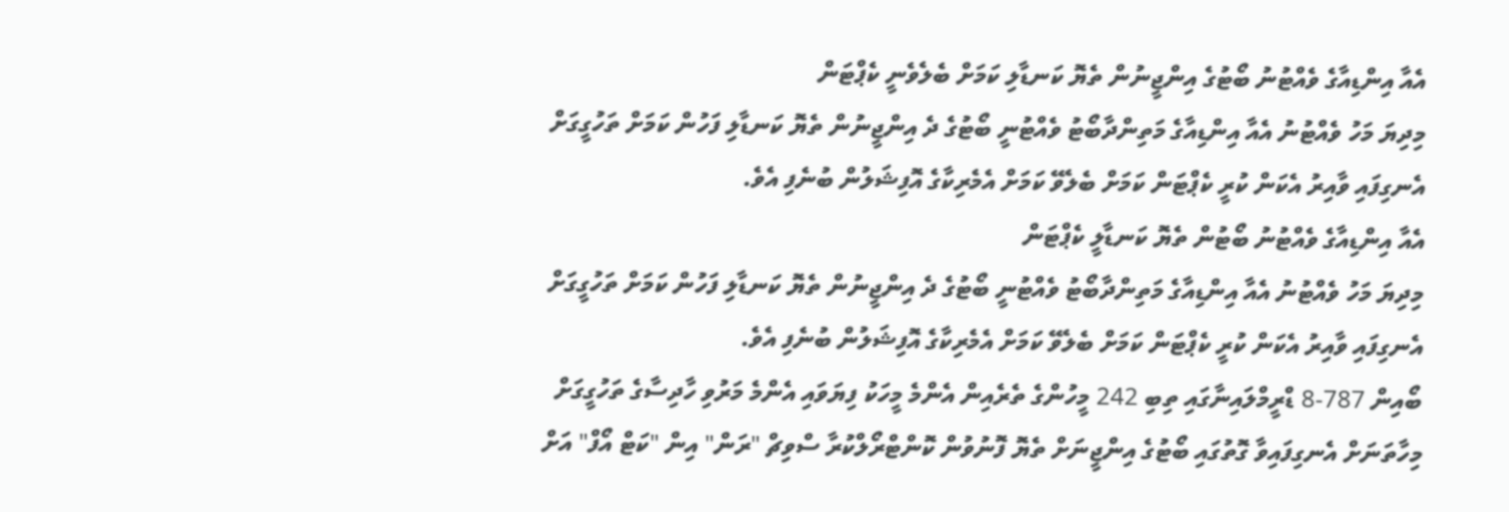އެއާ އިންޑިއާގެ ވެއްޓުނު ބޯޓުގެ އިންޖީނުން ތެޔޮ ކަނޑާލި ކަމަށް ބެލެވެނީ ކެޕްޓަން
މިދިޔަ މަހު ވެއްޓުނު އެއާ އިންޑިއާގެ މަތިންދާބޯޓު ވެއްޓުނީ ބޯޓުގެ ދެ އިންޖީނުން ތެޔޮ ކަނޑާލި ފަހުން ކަމަށް ތަހުގީގަށް އެނގިފައި ވާއިރު އެކަން ކުރީ ކެޕްޓަން ކަމަށް ބެލެވޭ ކަމަށް އެމެރިކާގެ އޮފިޝަލުން ބުނެފި އެވެ.
އެއާ އިންޑިއާގެ ވެއްޓުނު ބޯޓުން ތެޔޮ ކަނޑާލީ ކެޕްޓަން
މިދިޔަ މަހު ވެއްޓުނު އެއާ އިންޑިއާގެ މަތިންދާބޯޓު ވެއްޓުނީ ބޯޓުގެ ދެ އިންޖީނުން ތެޔޮ ކަނޑާލި ފަހުން ކަމަށް ތަހުގީގަށް އެނގިފައި ވާއިރު އެކަން ކުރީ ކެޕްޓަން ކަމަށް ބެލެވޭ ކަމަށް އެމެރިކާގެ އޮފިޝަލުން ބުނެފި އެވެ.
ބޯއިން 787-8 ޑްރީމްލައިނާގައި ތިބި 242 މީހުންގެ ތެރެއިން އެންމެ މީހަކު ފިޔަވައި އެންމެ މަރުވި ހާދިސާގެ ތަހުގީގަށް މިހާތަނަށް އެނގިފައިވާ ގޮތުގައި ބޯޓުގެ އިންޖީނަށް ތެޔޮ ފޮނުވުން ކޮންޓްރޯލްކުރާ ސްވިޗް "ރަން" އިން "ކަޓް އޯފް" އަށް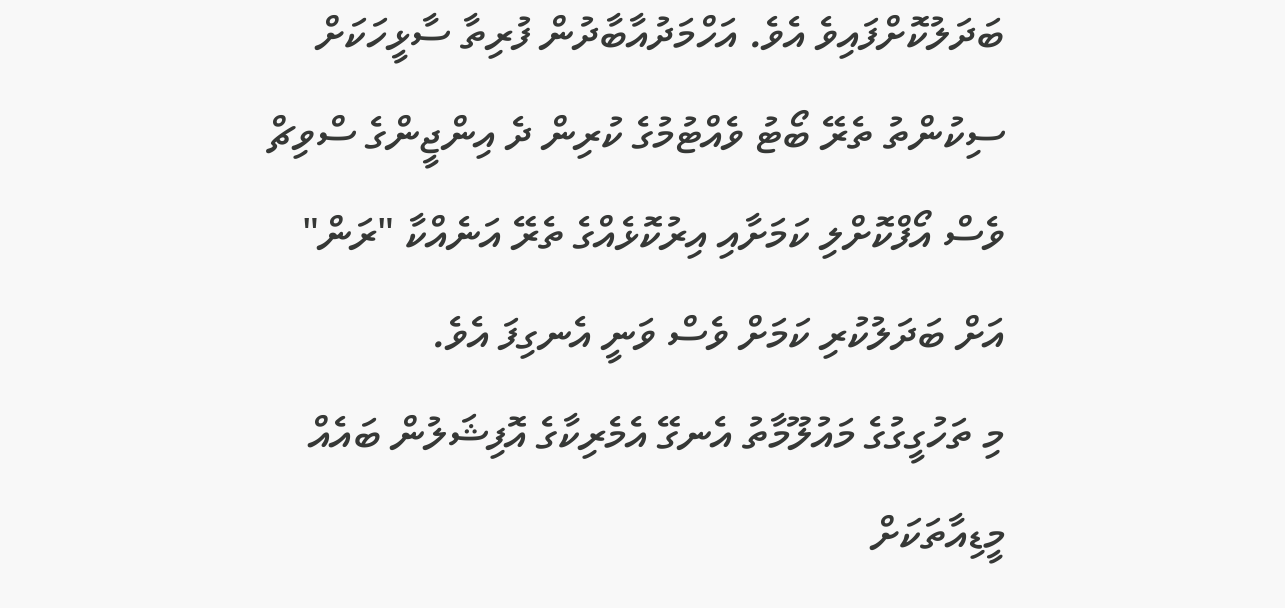ބަދަލުކޮށްފައިވެ އެވެ. އަހްމަދުއާބާދުން ފުރިތާ ސާޅީހަކަށް ސިކުންތު ތެރޭ ބޯޓު ވެއްޓުމުގެ ކުރިން ދެ އިންޖީންގެ ސްވިޗް ވެސް އޯފްކޮށްލި ކަމަށާއި އިރުކޮޅެއްގެ ތެރޭ އަނެއްކާ "ރަން" އަށް ބަދަލުކުރި ކަމަށް ވެސް ވަނީ އެނގިފަ އެވެ.
މި ތަހުގީގުގެ މައުލޫމާތު އެނގޭ އެމެރިކާގެ އޮފިޝަލުން ބައެއް މީޑިއާތަކަށް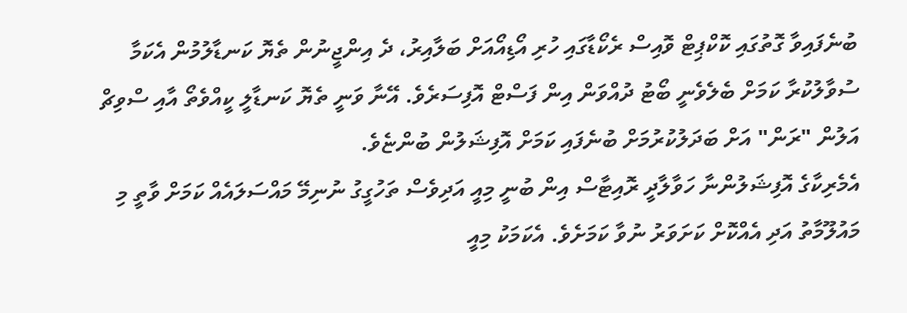ބުނެފައިވާ ގޮތުގައި ކޮކްޕިޓް ވޮއިސް ރެކޯޑާގައި ހުރި އޯޑިއޯއަށް ބަލާއިރު، ދެ އިންޖީނުން ތެޔޮ ކަނޑާލުމުން އެކަމާ ސުވާލުކުރާ ކަމަށް ބެލެވެނީ ބޯޓު ދުއްވަން އިން ފަސްޓް އޮފިސަރެވެ. އޭނާ ވަނީ ތެޔޮ ކަނޑާލީ ކީއްވެތޯ އާއި ސްވިޗް އަލުން "ރަން" އަށް ބަދަލުކުރުމަށް ބުނެފައި ކަމަށް އޮފިޝަލުން ބުންޏެވެ.
އެމެރިކާގެ އޮފިޝަލުންނާ ހަވާލާދީ ރޮއިޓާސް އިން ބުނީ މިއީ އަދިވެސް ތަހުގީގު ނުނިމޭ މައްސަލައެއް ކަމަށް ވާތީ މި މައުލޫމާތު އަދި އެއްކޮށް ކަށަވަރު ނުވާ ކަމަށެވެ. އެކަމަކު މިއީ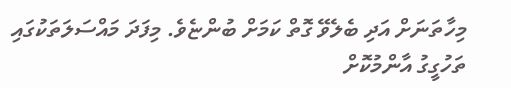މިހާތަނަށް އަދި ބެލެވޭ ގޮތް ކަމަށް ބުންޏެވެ. މިފަދަ މައްސަލަތަކުގައި ތަހުގީގު އާންމުކޮށް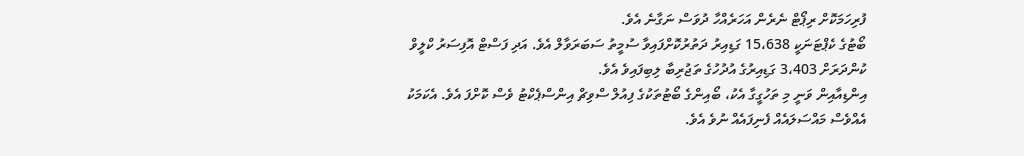ފުރިހަމަކޮށް ރިޕޯޓް ނެރެން އަހަރެއްހާ ދުވަސް ނަގާނެ އެވެ.
ބޯޓުގެ ކެޕްޓަނަކީ 15،638 ގަޑިއިރު ދަތުރުކޮށްފައިވާ ސުމީތު ސަބަރަވާލް އެވެ. އަދި ފަސްޓް އޮފިސަރު ކްލީވް ކުންދަރަށް 3،403 ގަޑިއިރުގެ އުދުހުގެ ތަޖުރިބާ ލިބިފައިވެ އެވެ.
އިންޑިއާއިން ވަނީ މި ތަހުގީގާ އެކު، ބޯއިންގެ ބޯޓުތަކުގެ ފިއުލް ސްވިޗް އިންސްޕެކްޓު ވެސް ކޮށްފަ އެވެ. އެކަމަކު އެއްވެސް މައްސަލައެއް ފެނިފައެއް ނުވެ އެވެ.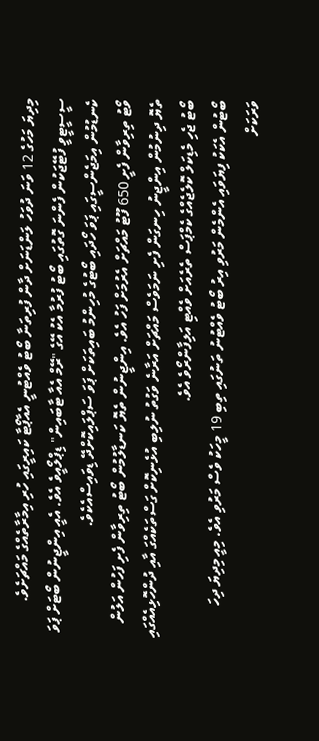މިދިޔަ މަހުގެ 12 ވަނަ ދުވަހު ލަންޑަނަށް ދާން ފުރިތަނާ ބޯޓު ވެއްޓުނީ އެއާޕޯޓާ ކައިރީގައި ހުރި އިމާރާތެއްގެ މައްޗަށެވެ. ސީސީޓީވީ ފުޓޭޖަކުން ފެންނަ ގޮތުގައި ބޯޓު ފުރުމާ އެކު އޭގެ "ރޭމް އެއާ ޓާބައިން" ޑިޕްލޯއީވެ އެވެ. އެއީ އިންޖީނުން ބޯޓަށް ޕަވަ ކެނޑުމުން އިމަޖެންސީގައި ޕަވަ ހޯދައި ބޯޓުގެ މުހިންމު ބައިތަކަށް ޕަވަ ސަޕްލައިކޮށްދޭ ޑިވައިސްއެކެވެ.
ވޯޓު ތިރިވާން ފެށީ 650 ފޫޓު މައްޗަށް އެރުމަށް ފަހު އެވެ. އިންޖީނުން ތެޔޮ ކަނޑާލުމުން ބޯޓު ތިރިވާން ފެށި ފަހުން އަލުން ތެޔޮ ދިނުމުން އިންޖީނު ހިނގަން ފެށި ނަމަވެސް މައްޗަށް އަރާނެ ވަގުތު ނުލިބި އުޅެނިކޮށް ގަސްތަކެއްގަ އާއި ދުންހޮޅިއެއްގައި ބޯޓު ޖެހި މެޑިކަލް ކޮލެޖެއްގެ ކެމްޕަސް ތެރެއަށް ވެއްޓި އަލިފާންރޯވެ އެވެ.
ބޯޓުން އެކަކު ފިޔަވައި އެންމެން މަރުވި އިރު ބޯޓު ވެއްޓުނު ތަނުގައި ތިބި 19 މީހަކު ވެސް މަރުވި އެވެ. މިއީ މިދިޔަ ދިހަ ވަރަކަށް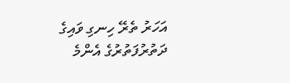އަހަރު ތެރޭ ހިނގި ވައިގެ ދަތުރުފަތުރުގެ އެންމެ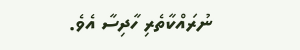ނުރައްކާތެރި ހާދިސާ އެވެ.